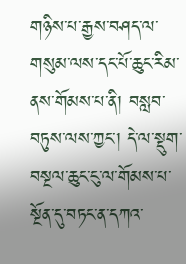གཉིས་པ་རྒྱས་བཤད་ལ་གསུམ་ལས་དང་པོ་ཆུང་རིམ་ནས་གོམས་པ་ནི། བསླབ་བཏུས་ལས་ཀྱང་། དེ་ལ་སྡུག་བསྔལ་ཆུང་ངུ་ལ་གོམས་པ་སྔོན་དུ་བཏང་ན་དཀའ་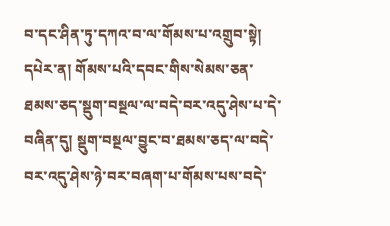བ་དང་ཤིན་ཏུ་དཀའ་བ་ལ་གོམས་པ་འགྲུབ་སྟེ། དཔེར་ན། གོམས་པའི་དབང་གིས་སེམས་ཅན་ཐམས་ཅད་སྡུག་བསྔལ་ལ་བདེ་བར་འདུ་ཤེས་པ་དེ་བཞིན་དུ། སྡུག་བསྔལ་བྱུང་བ་ཐམས་ཅད་ལ་བདེ་བར་འདུ་ཤེས་ཉེ་བར་བཞག་པ་གོམས་པས་བདེ་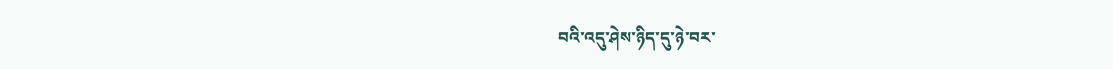བའི་འདུ་ཤེས་ཉིད་དུ་ཉེ་བར་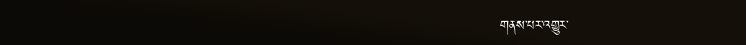གནས་པར་འགྱུར་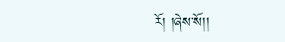རོ། །ཞེས་སོ།།